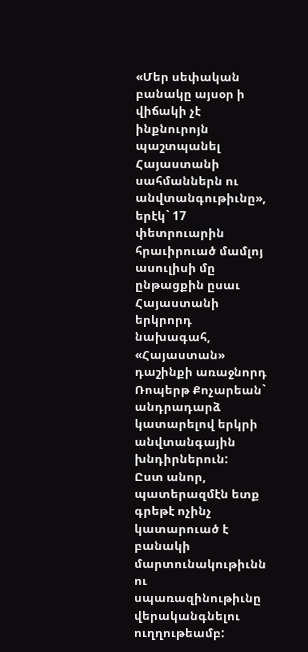«Մեր սեփական բանակը այսօր ի վիճակի չէ ինքնուրոյն պաշտպանել Հայաստանի սահմաններն ու անվտանգութիւնը», երէկ` 17 փետրուարին հրաւիրուած մամլոյ ասուլիսի մը ընթացքին ըսաւ Հայաստանի երկրորդ նախագահ, «Հայաստան» դաշինքի առաջնորդ Ռոպերթ Քոչարեան` անդրադարձ կատարելով երկրի անվտանգային խնդիրներուն:
Ըստ անոր, պատերազմէն ետք գրեթէ ոչինչ կատարուած է բանակի մարտունակութիւնն ու սպառազինութիւնը վերականգնելու ուղղութեամբ: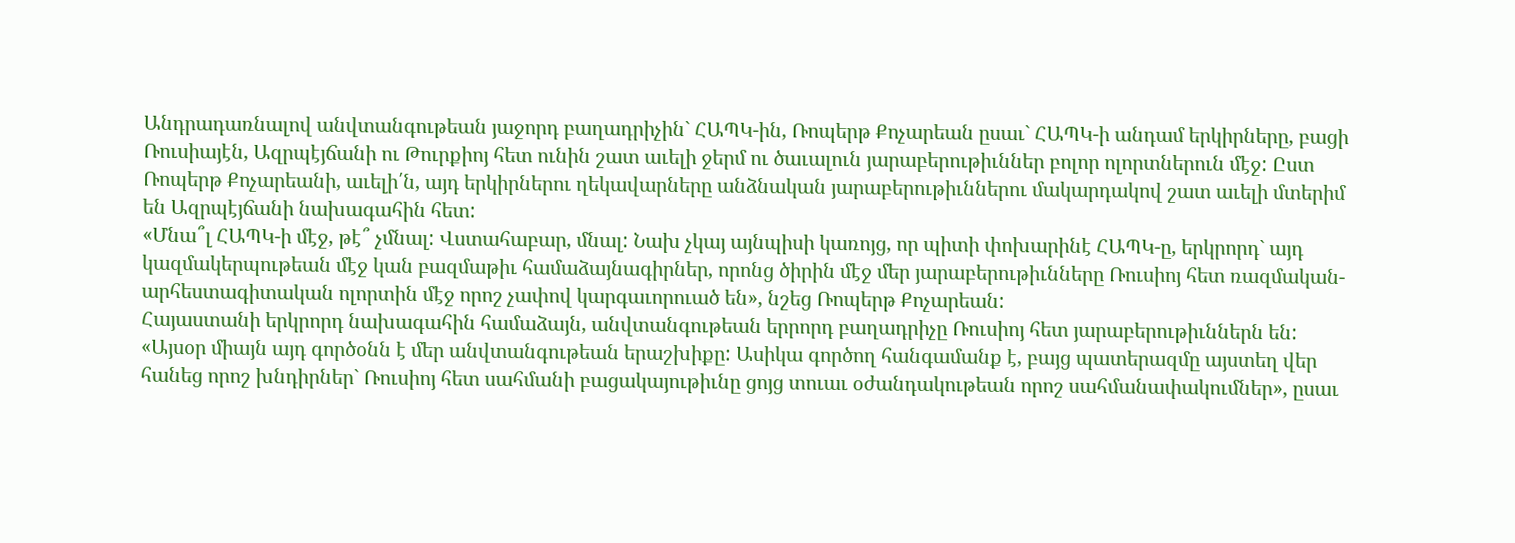Անդրադառնալով անվտանգութեան յաջորդ բաղադրիչին` ՀԱՊԿ-ին, Ռոպերթ Քոչարեան ըսաւ` ՀԱՊԿ-ի անդամ երկիրները, բացի Ռուսիայէն, Ազրպէյճանի ու Թուրքիոյ հետ ունին շատ աւելի ջերմ ու ծաւալուն յարաբերութիւններ բոլոր ոլորտներուն մէջ: Ըստ Ռոպերթ Քոչարեանի, աւելի՛ն, այդ երկիրներու ղեկավարները անձնական յարաբերութիւններու մակարդակով շատ աւելի մտերիմ են Ազրպէյճանի նախագահին հետ:
«Մնա՞լ ՀԱՊԿ-ի մէջ, թէ՞ չմնալ: Վստահաբար, մնալ: Նախ չկայ այնպիսի կառոյց, որ պիտի փոխարինէ ՀԱՊԿ-ը, երկրորդ` այդ կազմակերպութեան մէջ կան բազմաթիւ համաձայնագիրներ, որոնց ծիրին մէջ մեր յարաբերութիւնները Ռուսիոյ հետ ռազմական-արհեստագիտական ոլորտին մէջ որոշ չափով կարգաւորուած են», նշեց Ռոպերթ Քոչարեան:
Հայաստանի երկրորդ նախագահին համաձայն, անվտանգութեան երրորդ բաղադրիչը Ռուսիոյ հետ յարաբերութիւններն են:
«Այսօր միայն այդ գործօնն է մեր անվտանգութեան երաշխիքը: Ասիկա գործող հանգամանք է, բայց պատերազմը այստեղ վեր հանեց որոշ խնդիրներ` Ռուսիոյ հետ սահմանի բացակայութիւնը ցոյց տուաւ օժանդակութեան որոշ սահմանափակումներ», ըսաւ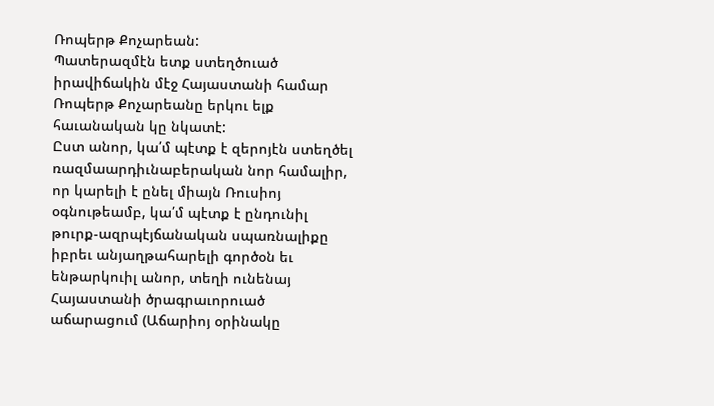Ռոպերթ Քոչարեան:
Պատերազմէն ետք ստեղծուած իրավիճակին մէջ Հայաստանի համար Ռոպերթ Քոչարեանը երկու ելք հաւանական կը նկատէ:
Ըստ անոր, կա՛մ պէտք է զերոյէն ստեղծել ռազմաարդիւնաբերական նոր համալիր, որ կարելի է ընել միայն Ռուսիոյ օգնութեամբ, կա՛մ պէտք է ընդունիլ թուրք-ազրպէյճանական սպառնալիքը իբրեւ անյաղթահարելի գործօն եւ ենթարկուիլ անոր, տեղի ունենայ Հայաստանի ծրագրաւորուած աճարացում (Աճարիոյ օրինակը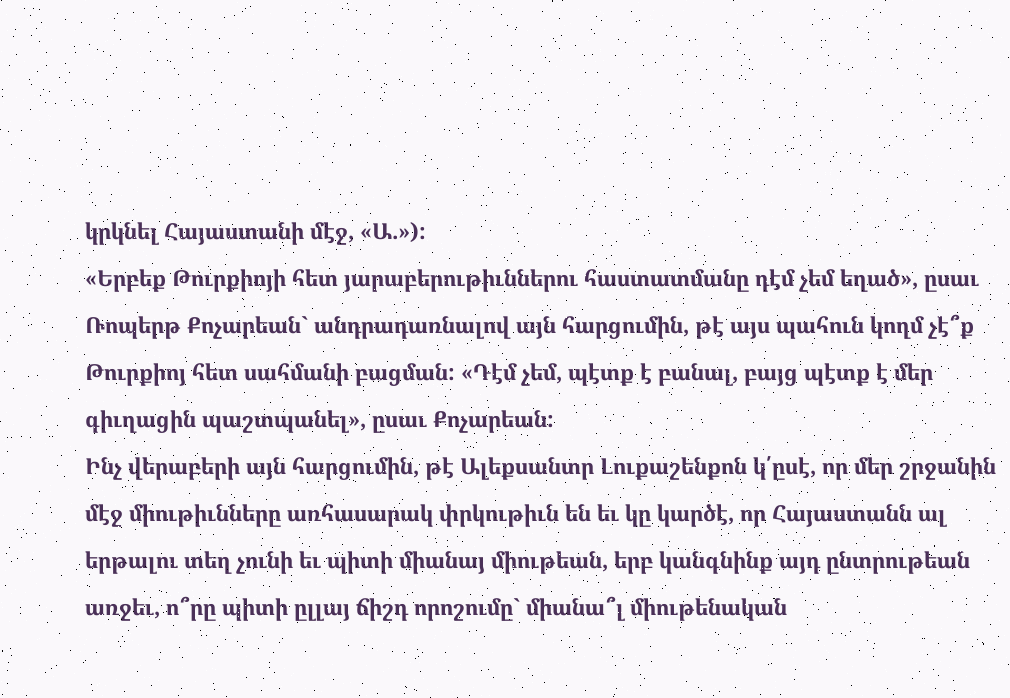կրկնել Հայաստանի մէջ, «Ա.»):
«Երբեք Թուրքիոյի հետ յարաբերութիւններու հաստատմանը դէմ չեմ եղած», ըսաւ Ռոպերթ Քոչարեան` անդրադառնալով այն հարցումին, թէ այս պահուն կողմ չէ՞ք Թուրքիոյ հետ սահմանի բացման: «Դէմ չեմ, պէտք է բանալ, բայց պէտք է մեր գիւղացին պաշտպանել», ըսաւ Քոչարեան:
Ինչ վերաբերի այն հարցումին, թէ Ալեքսանտր Լուքաշենքոն կ՛ըսէ, որ մեր շրջանին մէջ միութիւնները առհասարակ փրկութիւն են եւ կը կարծէ, որ Հայաստանն ալ երթալու տեղ չունի եւ պիտի միանայ միութեան, երբ կանգնինք այդ ընտրութեան առջեւ, ո՞րը պիտի ըլլայ ճիշդ որոշումը` միանա՞լ միութենական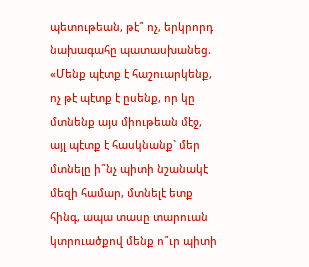պետութեան, թէ՞ ոչ, երկրորդ նախագահը պատասխանեց. «Մենք պէտք է հաշուարկենք, ոչ թէ պէտք է ըսենք, որ կը մտնենք այս միութեան մէջ, այլ պէտք է հասկնանք` մեր մտնելը ի՞նչ պիտի նշանակէ մեզի համար, մտնելէ ետք հինգ, ապա տասը տարուան կտրուածքով մենք ո՞ւր պիտի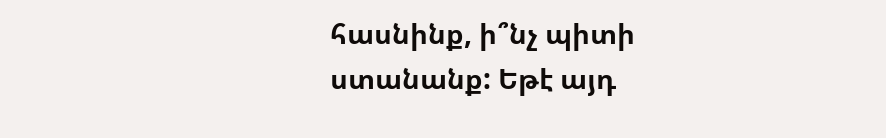հասնինք, ի՞նչ պիտի ստանանք: Եթէ այդ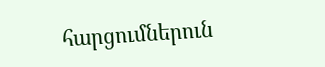հարցումներուն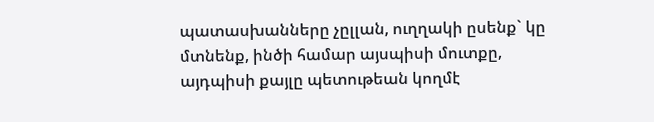պատասխանները չըլլան, ուղղակի ըսենք` կը մտնենք, ինծի համար այսպիսի մուտքը, այդպիսի քայլը պետութեան կողմէ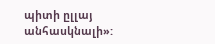պիտի ըլլայ անհասկնալի»: